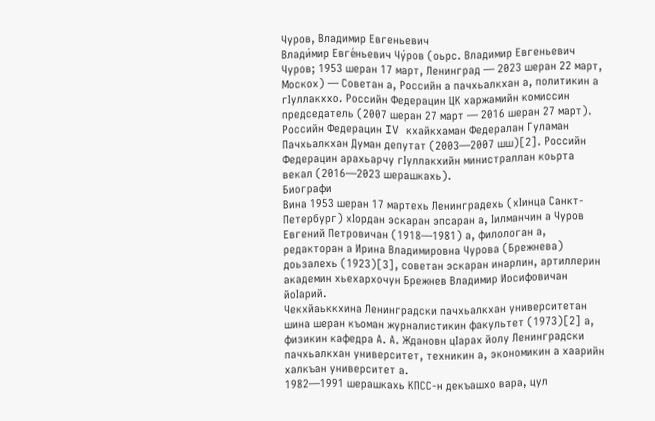Чуров, Владимир Евгеньевич
Влади́мир Евге́ньевич Чу́ров (оьрс. Владимир Евгеньевич Чуров; 1953 шеран 17 март, Ленинград — 2023 шеран 22 март, Москох) — Советан а, Российн а пачхьалкхан а, политикин а гӀуллакххо. Российн Федерацин ЦК харжамийн комиссин председатель (2007 шеран 27 март — 2016 шеран 27 март).
Российн Федерацин IV кхайкхаман Федералан Гуламан Пачхьалкхан Думан депутат (2003—2007 шш)[2]. Российн Федерацин арахьарчу гӀуллакхийн министраллан коьрта векал (2016—2023 шерашкахь).
Биографи
Вина 1953 шеран 17 мартехь Ленинградехь (хӀинца Санкт-Петербург) хӀордан эскаран эпсаран а, Ӏилманчин а Чуров Евгений Петровичан (1918—1981) а, филологан а, редакторан а Ирина Владимировна Чурова (Брежнева) доьзалехь (1923)[3], советан эскаран инарлин, артиллерин академин хьехархочун Брежнев Владимир Иосифовичан йоӀарий.
Чекхйаьккхина Ленинградски пачхьалкхан университетан шина шеран къоман журналистикин факультет (1973)[2] а, физикин кафедра А. А. Ждановн цӀарах йолу Ленинградски пачхьалкхан университет, техникин а, экономикин а хаарийн халкъан университет а.
1982—1991 шерашкахь КПСС-н декъашхо вара, цул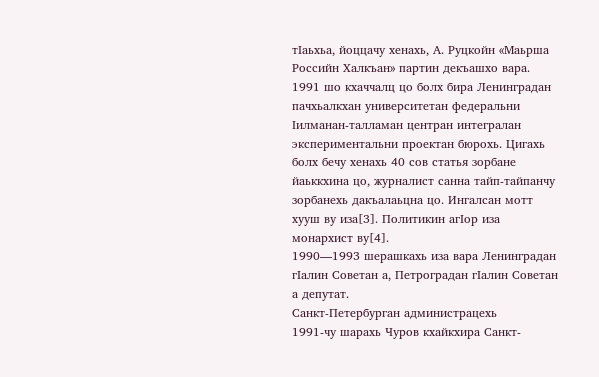тӀаьхьа, йоццачу хенахь, А. Руцкойн «Маьрша Российн Халкъан» партин декъашхо вара.
1991 шо кхаччалц цо болх бира Ленинградан пачхьалкхан университетан федеральни Ӏилманан-талламан центран интегралан экспериментальни проектан бюрохь. Цигахь болх бечу хенахь 40 сов статья зорбане йаьккхина цо, журналист санна тайп-тайпанчу зорбанехь дакъалаьцна цо. Ингалсан мотт хууш ву иза[3]. Политикин агӀор иза монархист ву[4].
1990—1993 шерашкахь иза вара Ленинградан гӀалин Советан а, Петроградан гӀалин Советан а депутат.
Санкт-Петербурган администрацехь
1991-чу шарахь Чуров кхайкхира Санкт-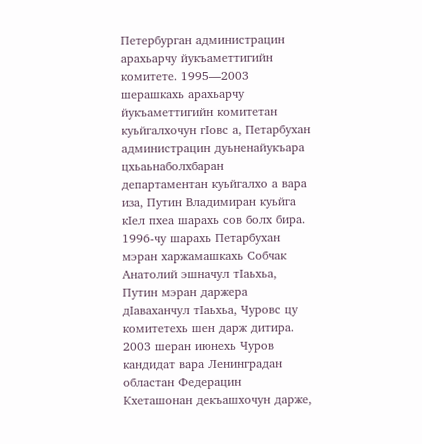Петербурган администрацин арахьарчу йукъаметтигийн комитете. 1995—2003 шерашкахь арахьарчу йукъаметтигийн комитетан куьйгалхочун гӀовс а, Петарбухан администрацин дуьненайукъара цхьаьнаболхбаран департаментан куьйгалхо а вара иза, Путин Владимиран куьйга кӀел пхеа шарахь сов болх бира.
1996-чу шарахь Петарбухан мэран харжамашкахь Собчак Анатолий эшначул тӀаьхьа, Путин мэран даржера дӀаваханчул тӀаьхьа, Чуровс цу комитетехь шен дарж дитира.
2003 шеран июнехь Чуров кандидат вара Ленинградан областан Федерацин Кхеташонан декъашхочун дарже,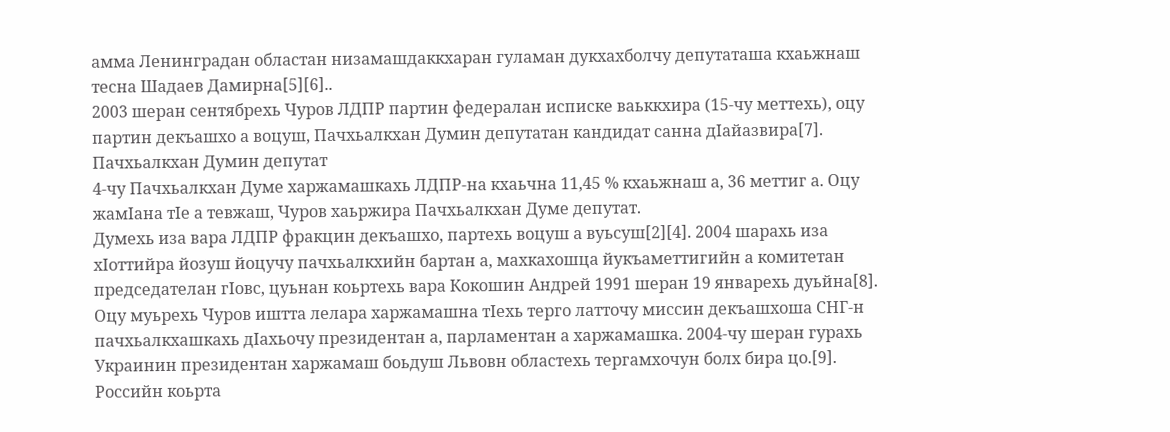амма Ленинградан областан низамашдаккхаран гуламан дукхахболчу депутаташа кхаьжнаш тесна Шадаев Дамирна[5][6]..
2003 шеран сентябрехь Чуров ЛДПР партин федералан исписке ваьккхира (15-чу меттехь), оцу партин декъашхо а воцуш, Пачхьалкхан Думин депутатан кандидат санна дӀайазвира[7].
Пачхьалкхан Думин депутат
4-чу Пачхьалкхан Думе харжамашкахь ЛДПР-на кхаьчна 11,45 % кхаьжнаш а, 36 меттиг а. Оцу жамӀана тӀе а тевжаш, Чуров хаьржира Пачхьалкхан Думе депутат.
Думехь иза вара ЛДПР фракцин декъашхо, партехь воцуш а вуьсуш[2][4]. 2004 шарахь иза хӀоттийра йозуш йоцучу пачхьалкхийн бартан а, махкахошца йукъаметтигийн а комитетан председателан гӀовс, цуьнан коьртехь вара Кокошин Андрей 1991 шеран 19 январехь дуьйна[8].
Оцу муьрехь Чуров иштта лелара харжамашна тӀехь терго латточу миссин декъашхоша СНГ-н пачхьалкхашкахь дӀахьочу президентан а, парламентан а харжамашка. 2004-чу шеран гурахь Украинин президентан харжамаш боьдуш Львовн областехь тергамхочун болх бира цо.[9].
Российн коьрта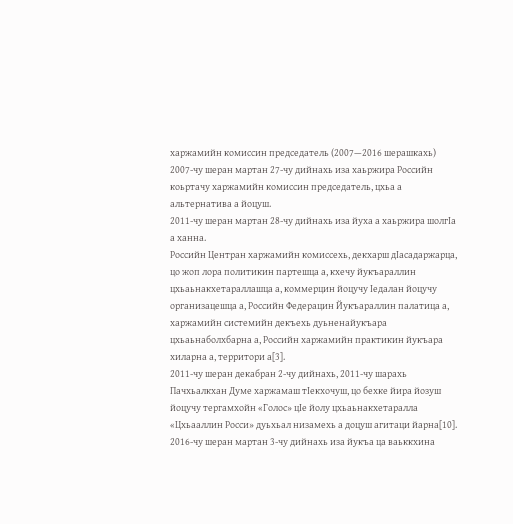харжамийн комиссин председатель (2007—2016 шерашкахь)
2007-чу шеран мартан 27-чу дийнахь иза хаьржира Российн коьртачу харжамийн комиссин председатель, цхьа а альтернатива а йоцуш.
2011-чу шеран мартан 28-чу дийнахь иза йуха а хаьржира шолгӀа а ханна.
Российн Центран харжамийн комиссехь, декхарш дӀасадаржарца, цо жоп лора политикин партешца а, кхечу йукъараллин цхьаьнакхетараллашца а, коммерцин йоцучу Ӏедалан йоцучу организацешца а, Российн Федерацин Йукъараллин палатица а, харжамийн системийн декъехь дуьненайукъара цхьаьнаболхбарна а, Российн харжамийн практикин йукъара хиларна а, территори а[3].
2011-чу шеран декабран 2-чу дийнахь, 2011-чу шарахь Пачхьалкхан Думе харжамаш тӀекхочуш, цо бехке йира йозуш йоцучу тергамхойн «Голос» цӀе йолу цхьаьнакхетаралла «Цхьааллин Росси» дуьхьал низамехь а доцуш агитаци йарна[10].
2016-чу шеран мартан 3-чу дийнахь иза йукъа ца ваьккхина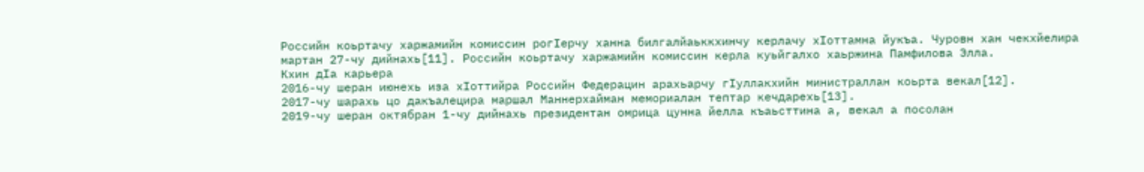Российн коьртачу харжамийн комиссин рогӀерчу ханна билгалйаьккхинчу керлачу хӀоттамна йукъа. Чуровн хан чекхйелира мартан 27-чу дийнахь[11]. Российн коьртачу харжамийн комиссин керла куьйгалхо хаьржина Памфилова Элла.
Кхин дӀа карьера
2016-чу шеран июнехь иза хӀоттийра Российн Федерацин арахьарчу гӀуллакхийн министраллан коьрта векал[12].
2017-чу шарахь цо дакъалецира маршал Маннерхайман мемориалан тептар кечдарехь[13].
2019-чу шеран октябран 1-чу дийнахь президентан омрица цунна йелла къаьсттина а, векал а посолан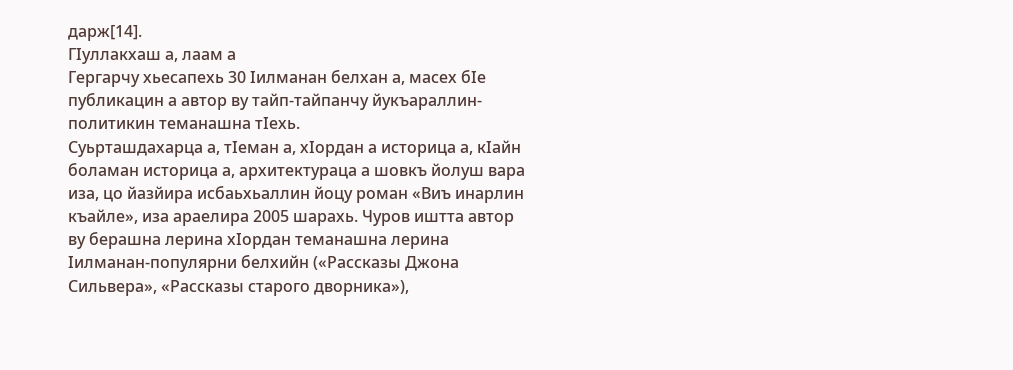дарж[14].
ГӀуллакхаш а, лаам а
Гергарчу хьесапехь 30 Ӏилманан белхан а, масех бӀе публикацин а автор ву тайп-тайпанчу йукъараллин-политикин теманашна тӀехь.
Суьрташдахарца а, тӀеман а, хӀордан а историца а, кӀайн боламан историца а, архитектураца а шовкъ йолуш вара иза, цо йазйира исбаьхьаллин йоцу роман «Виъ инарлин къайле», иза араелира 2005 шарахь. Чуров иштта автор ву берашна лерина хӀордан теманашна лерина Ӏилманан-популярни белхийн («Рассказы Джона Сильвера», «Рассказы старого дворника»),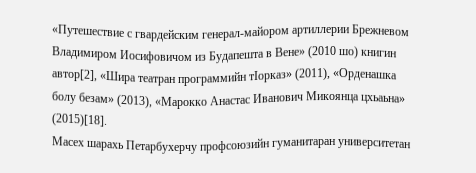«Путешествие с гвардейским генерал-майором артиллерии Брежневом Владимиром Иосифовичом из Будапешта в Вене» (2010 шо) книгин автор[2], «Шира театран программийн тӀорказ» (2011), «Орденашка болу безам» (2013), «Марокко Анастас Иванович Микоянца цхьаьна» (2015)[18].
Масех шарахь Петарбухерчу профсоюзийн гуманитаран университетан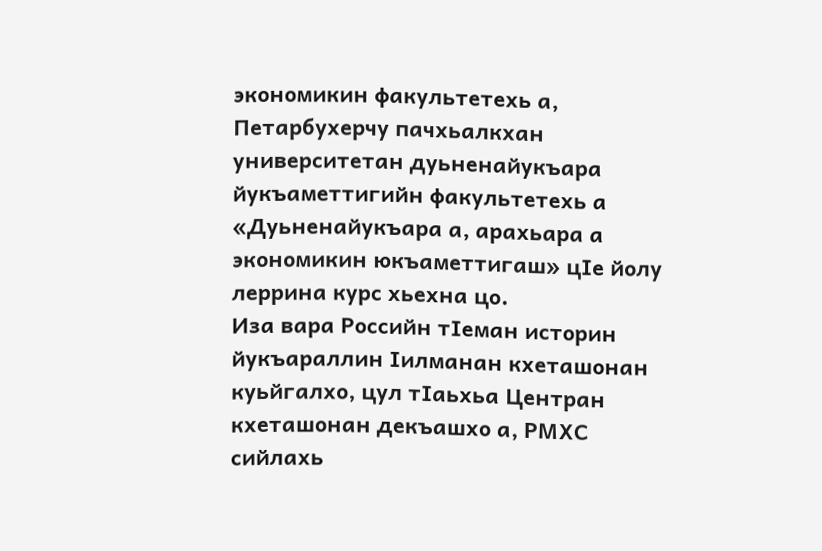экономикин факультетехь а, Петарбухерчу пачхьалкхан университетан дуьненайукъара йукъаметтигийн факультетехь а «Дуьненайукъара а, арахьара а экономикин юкъаметтигаш» цӀе йолу леррина курс хьехна цо.
Иза вара Российн тӀеман историн йукъараллин Ӏилманан кхеташонан куьйгалхо, цул тӀаьхьа Центран кхеташонан декъашхо а, РМХС сийлахь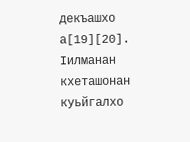декъашхо а[19][20]. Ӏилманан кхеташонан куьйгалхо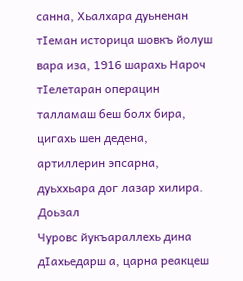санна, Хьалхара дуьненан тӀеман историца шовкъ йолуш вара иза, 1916 шарахь Нароч тӀелетаран операцин талламаш беш болх бира, цигахь шен дедена, артиллерин эпсарна, дуьххьара дог лазар хилира.
Доьзал
Чуровс йукъараллехь дина дӀахьедарш а, царна реакцеш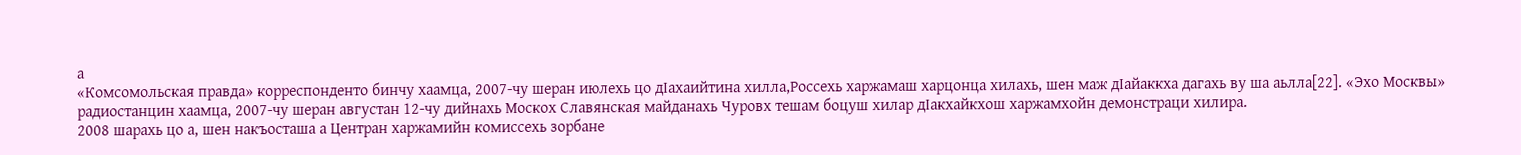а
«Комсомольская правда» корреспонденто бинчу хаамца, 2007-чу шеран июлехь цо дӀахаийтина хилла,Россехь харжамаш харцонца хилахь, шен маж дӀайаккха дагахь ву ша аьлла[22]. «Эхо Москвы» радиостанцин хаамца, 2007-чу шеран августан 12-чу дийнахь Москох Славянская майданахь Чуровх тешам боцуш хилар дӀакхайкхош харжамхойн демонстраци хилира.
2008 шарахь цо а, шен накъосташа а Центран харжамийн комиссехь зорбане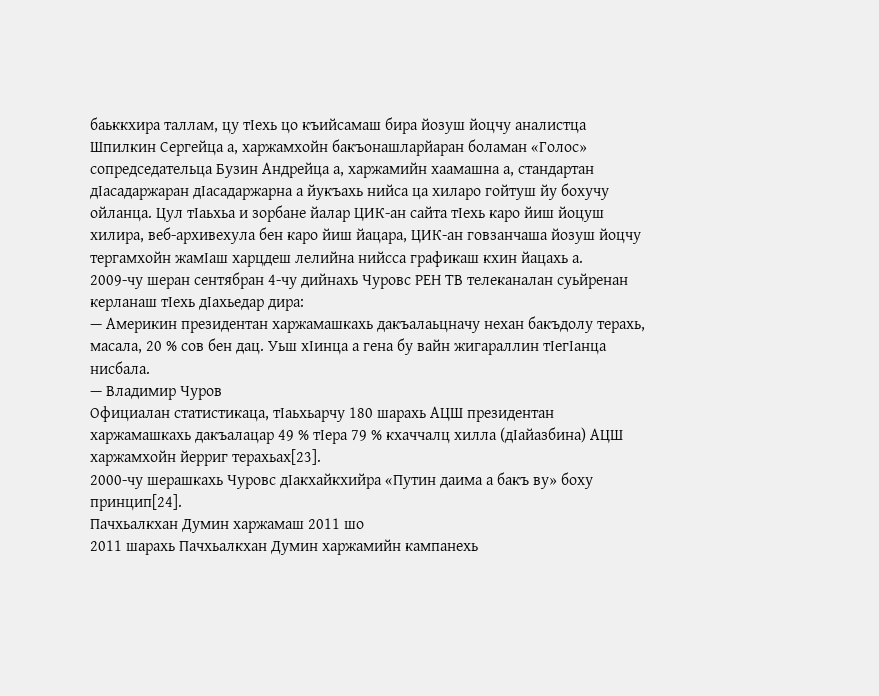баьккхира таллам, цу тӀехь цо къийсамаш бира йозуш йоцчу аналистца Шпилкин Сергейца а, харжамхойн бакъонашларйаран боламан «Голос» сопредседательца Бузин Андрейца а, харжамийн хаамашна а, стандартан дӀасадаржаран дӀасадаржарна а йукъахь нийса ца хиларо гойтуш йу бохучу ойланца. Цул тӀаьхьа и зорбане йалар ЦИК-ан сайта тӀехь каро йиш йоцуш хилира, веб-архивехула бен каро йиш йацара, ЦИК-ан говзанчаша йозуш йоцчу тергамхойн жамӀаш харцдеш лелийна нийсса графикаш кхин йацахь а.
2009-чу шеран сентябран 4-чу дийнахь Чуровс РЕН ТВ телеканалан суьйренан керланаш тӀехь дӀахьедар дира:
— Америкин президентан харжамашкахь дакъалаьцначу нехан бакъдолу терахь, масала, 20 % сов бен дац. Уьш хӀинца а гена бу вайн жигараллин тӀегӀанца нисбала.
— Владимир Чуров
Официалан статистикаца, тӀаьхьарчу 180 шарахь АЦШ президентан харжамашкахь дакъалацар 49 % тӀера 79 % кхаччалц хилла (дӀайазбина) АЦШ харжамхойн йерриг терахьах[23].
2000-чу шерашкахь Чуровс дӀакхайкхийра «Путин даима а бакъ ву» боху принцип[24].
Пачхьалкхан Думин харжамаш 2011 шо
2011 шарахь Пачхьалкхан Думин харжамийн кампанехь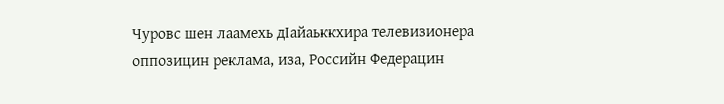Чуровс шен лаамехь дӀайаьккхира телевизионера оппозицин реклама, иза, Российн Федерацин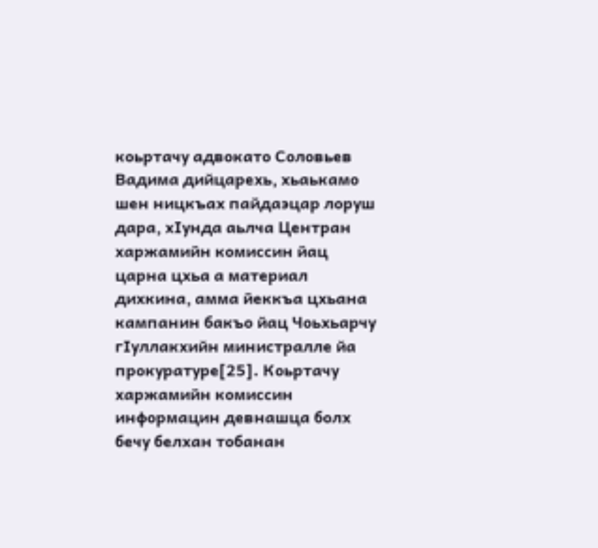коьртачу адвокато Соловьев Вадима дийцарехь, хьаькамо шен ницкъах пайдаэцар лоруш дара, хӀунда аьлча Центран харжамийн комиссин йац царна цхьа а материал дихкина, амма йеккъа цхьана кампанин бакъо йац Чоьхьарчу гӀуллакхийн министралле йа прокуратуре[25]. Коьртачу харжамийн комиссин информацин девнашца болх бечу белхан тобанан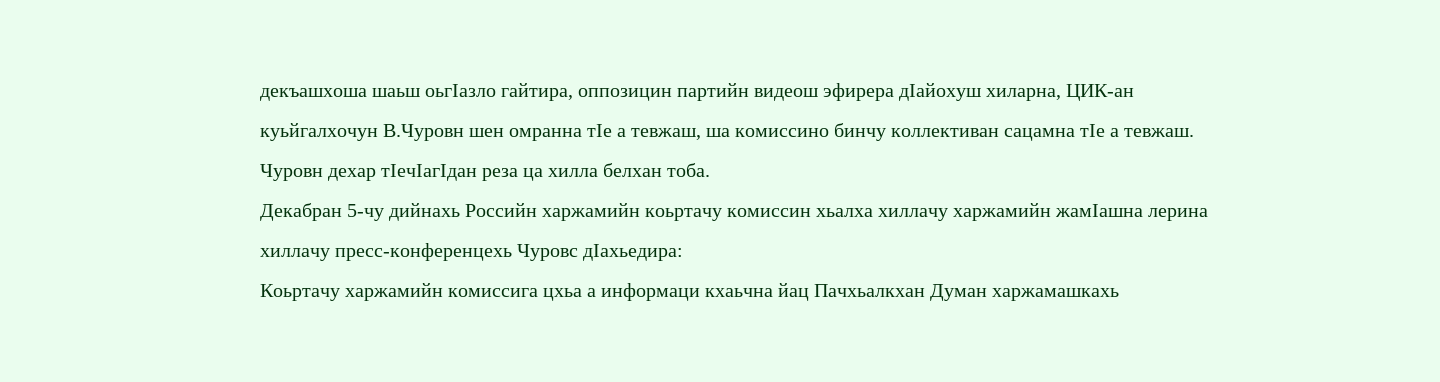декъашхоша шаьш оьгӀазло гайтира, оппозицин партийн видеош эфирера дӀайохуш хиларна, ЦИК-ан куьйгалхочун В.Чуровн шен омранна тӀе а тевжаш, ша комиссино бинчу коллективан сацамна тӀе а тевжаш. Чуровн дехар тӀечӀагӀдан реза ца хилла белхан тоба.
Декабран 5-чу дийнахь Российн харжамийн коьртачу комиссин хьалха хиллачу харжамийн жамӀашна лерина хиллачу пресс-конференцехь Чуровс дӀахьедира:
Коьртачу харжамийн комиссига цхьа а информаци кхаьчна йац Пачхьалкхан Думан харжамашкахь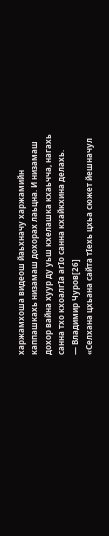харжамхоша видеош йаьхначу харжамийн каппашкахь низамаш дохорах лаьцна. И низамаш дохор вайна хуур ду уьш кхелашка кхаьчча, нагахь санна тхо кхоалгӀа агӀо санна кхайкхина делахь.
— Владимир Чуров[26]
«Селхана цхьана сайта тӀехь цхьа сюжет йешначул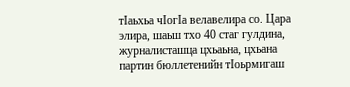тӀаьхьа чӀогӀа велавелира со. Цара элира, шаьш тхо 40 стаг гулдина, журналисташца цхьаьна, цхьана партин бюллетенийн тӀоьрмигаш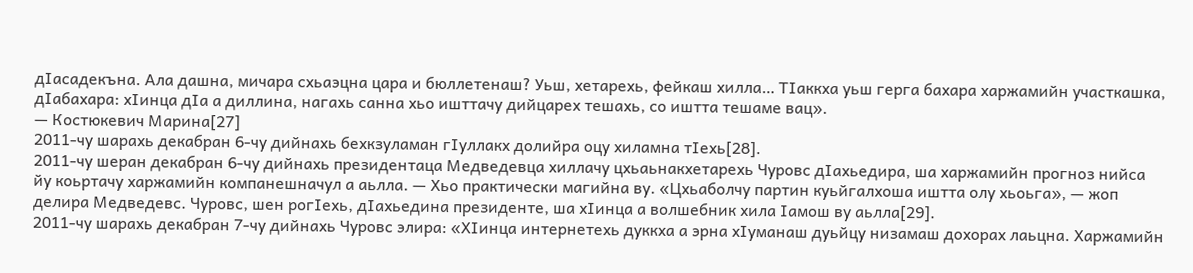дӀасадекъна. Ала дашна, мичара схьаэцна цара и бюллетенаш? Уьш, хетарехь, фейкаш хилла… ТӀаккха уьш герга бахара харжамийн участкашка, дӀабахара: хӀинца дӀа а диллина, нагахь санна хьо ишттачу дийцарех тешахь, со иштта тешаме вац».
— Костюкевич Марина[27]
2011-чу шарахь декабран 6-чу дийнахь бехкзуламан гӀуллакх долийра оцу хиламна тӀехь[28].
2011-чу шеран декабран 6-чу дийнахь президентаца Медведевца хиллачу цхьаьнакхетарехь Чуровс дӀахьедира, ша харжамийн прогноз нийса йу коьртачу харжамийн компанешначул а аьлла. — Хьо практически магийна ву. «Цхьаболчу партин куьйгалхоша иштта олу хьоьга», — жоп делира Медведевс. Чуровс, шен рогӀехь, дӀахьедина президенте, ша хӀинца а волшебник хила Ӏамош ву аьлла[29].
2011-чу шарахь декабран 7-чу дийнахь Чуровс элира: «ХӀинца интернетехь дуккха а эрна хӀуманаш дуьйцу низамаш дохорах лаьцна. Харжамийн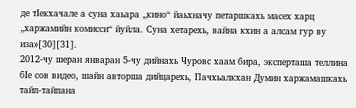де тӀекхачале а суна хаьара „кино“ йаьхначу петаршкахь масех харц „харжамийн комисси“ йуйла. Суна хетарехь, вайна кхин а алсам гур ву иза»[30][31].
2012-чу шеран январан 5-чу дийнахь Чуровс хаам бира, эксперташа теллина бӀе сов видео, шайн авторша дийцарехь, Пачхьалкхан Думин харжамашкахь тайп-тайпана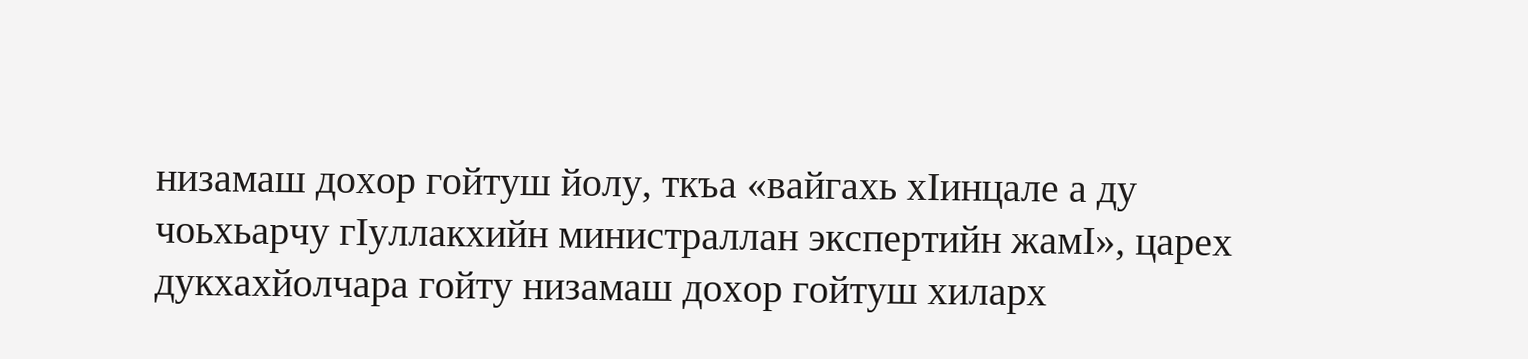низамаш дохор гойтуш йолу, ткъа «вайгахь хӀинцале а ду чоьхьарчу гӀуллакхийн министраллан экспертийн жамӀ», царех дукхахйолчара гойту низамаш дохор гойтуш хиларх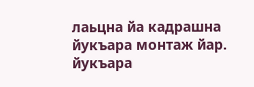лаьцна йа кадрашна йукъара монтаж йар. йукъара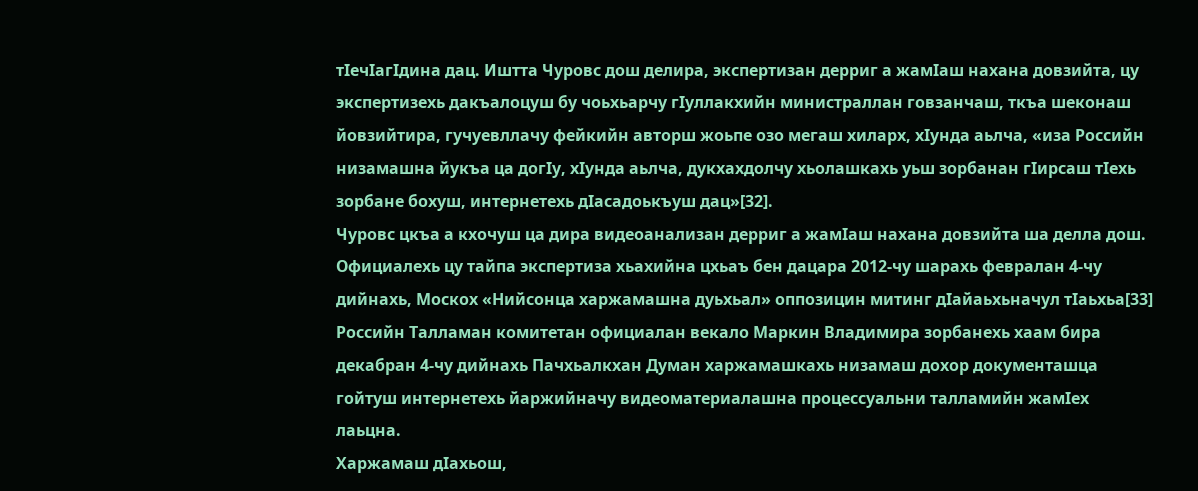тӀечӀагӀдина дац. Иштта Чуровс дош делира, экспертизан дерриг а жамӀаш нахана довзийта, цу экспертизехь дакъалоцуш бу чоьхьарчу гӀуллакхийн министраллан говзанчаш, ткъа шеконаш йовзийтира, гучуевллачу фейкийн авторш жоьпе озо мегаш хиларх, хӀунда аьлча, «иза Российн низамашна йукъа ца догӀу, хӀунда аьлча, дукхахдолчу хьолашкахь уьш зорбанан гӀирсаш тӀехь зорбане бохуш, интернетехь дӀасадоькъуш дац»[32].
Чуровс цкъа а кхочуш ца дира видеоанализан дерриг а жамӀаш нахана довзийта ша делла дош. Официалехь цу тайпа экспертиза хьахийна цхьаъ бен дацара 2012-чу шарахь февралан 4-чу дийнахь, Москох «Нийсонца харжамашна дуьхьал» оппозицин митинг дӀайаьхьначул тӀаьхьа[33] Российн Талламан комитетан официалан векало Маркин Владимира зорбанехь хаам бира декабран 4-чу дийнахь Пачхьалкхан Думан харжамашкахь низамаш дохор документашца гойтуш интернетехь йаржийначу видеоматериалашна процессуальни талламийн жамӀех лаьцна.
Харжамаш дӀахьош,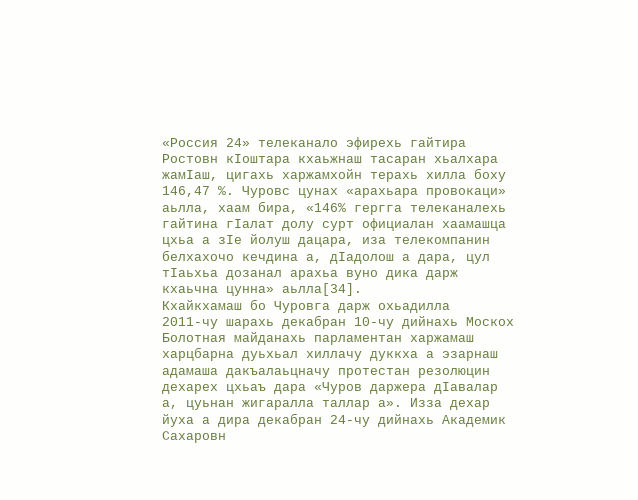«Россия 24» телеканало эфирехь гайтира Ростовн кӀоштара кхаьжнаш тасаран хьалхара жамӀаш, цигахь харжамхойн терахь хилла боху 146,47 %. Чуровс цунах «арахьара провокаци» аьлла, хаам бира, «146% гергга телеканалехь гайтина гӀалат долу сурт официалан хаамашца цхьа а зӀе йолуш дацара, иза телекомпанин белхахочо кечдина а, дӀадолош а дара, цул тӀаьхьа дозанал арахьа вуно дика дарж кхаьчна цунна» аьлла[34].
Кхайкхамаш бо Чуровга дарж охьадилла
2011-чу шарахь декабран 10-чу дийнахь Москох Болотная майданахь парламентан харжамаш харцбарна дуьхьал хиллачу дуккха а эзарнаш адамаша дакъалаьцначу протестан резолюцин дехарех цхьаъ дара «Чуров даржера дӀавалар а, цуьнан жигаралла таллар а». Изза дехар йуха а дира декабран 24-чу дийнахь Академик Сахаровн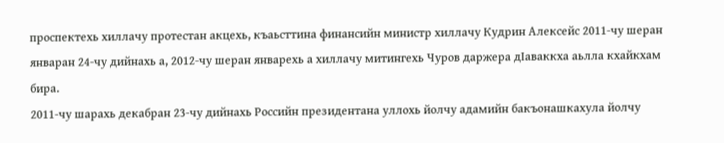проспектехь хиллачу протестан акцехь, къаьсттина финансийн министр хиллачу Кудрин Алексейс 2011-чу шеран январан 24-чу дийнахь а, 2012-чу шеран январехь а хиллачу митингехь Чуров даржера дӀаваккха аьлла кхайкхам бира.
2011-чу шарахь декабран 23-чу дийнахь Российн президентана уллохь йолчу адамийн бакъонашкахула йолчу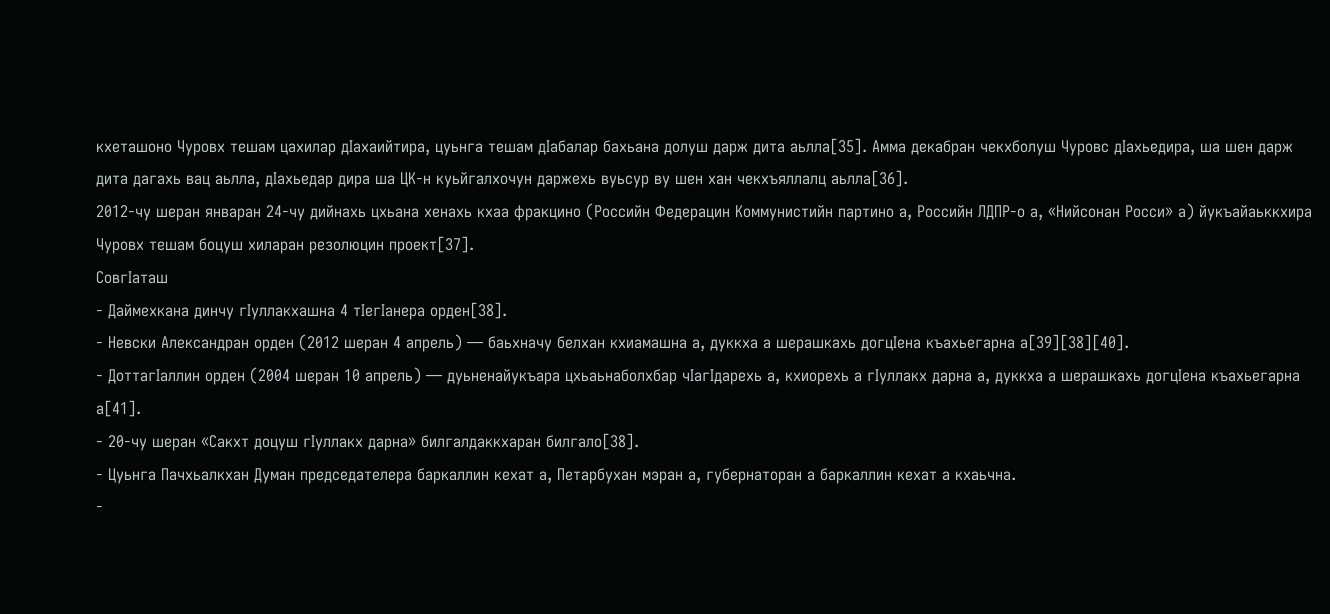кхеташоно Чуровх тешам цахилар дӀахаийтира, цуьнга тешам дӀабалар бахьана долуш дарж дита аьлла[35]. Амма декабран чекхболуш Чуровс дӀахьедира, ша шен дарж дита дагахь вац аьлла, дӀахьедар дира ша ЦК-н куьйгалхочун даржехь вуьсур ву шен хан чекхъяллалц аьлла[36].
2012-чу шеран январан 24-чу дийнахь цхьана хенахь кхаа фракцино (Российн Федерацин Коммунистийн партино а, Российн ЛДПР-о а, «Нийсонан Росси» а) йукъайаьккхира Чуровх тешам боцуш хиларан резолюцин проект[37].
СовгӀаташ
- Даймехкана динчу гӀуллакхашна 4 тӀегӀанера орден[38].
- Невски Александран орден (2012 шеран 4 апрель) — баьхначу белхан кхиамашна а, дуккха а шерашкахь догцӀена къахьегарна а[39][38][40].
- ДоттагӀаллин орден (2004 шеран 10 апрель) — дуьненайукъара цхьаьнаболхбар чӀагӀдарехь а, кхиорехь а гӀуллакх дарна а, дуккха а шерашкахь догцӀена къахьегарна а[41].
- 20-чу шеран «Сакхт доцуш гӀуллакх дарна» билгалдаккхаран билгало[38].
- Цуьнга Пачхьалкхан Думан председателера баркаллин кехат а, Петарбухан мэран а, губернаторан а баркаллин кехат а кхаьчна.
-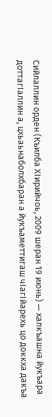Сийлаллин орден (Къилба ХӀирийчоь, 2009 шеран 19 июнь) — халкъашна йукъара доттагӀаллин а, цхьаьнаболхбаран а йукъаметтигаш чӀагӀйарехь цо доккха дакъа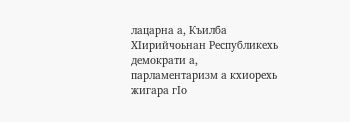лацарна а, Къилба ХӀирийчоьнан Республикехь демократи а, парламентаризм а кхиорехь жигара гӀо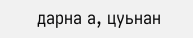дарна а, цуьнан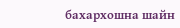бахархошна шайн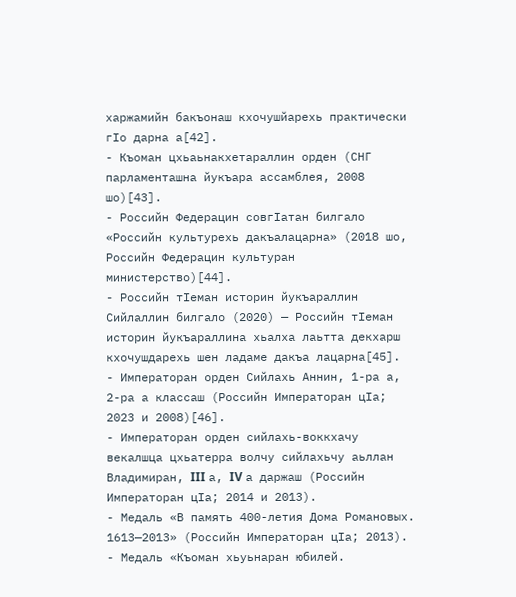харжамийн бакъонаш кхочушйарехь практически гӀо дарна а[42].
- Къоман цхьаьнакхетараллин орден (СНГ парламенташна йукъара ассамблея, 2008 шо)[43].
- Российн Федерацин совгӀатан билгало «Российн культурехь дакъалацарна» (2018 шо, Российн Федерацин культуран министерство)[44].
- Российн тӀеман историн йукъараллин Сийлаллин билгало (2020) — Российн тӀеман историн йукъараллина хьалха лаьтта декхарш кхочушдарехь шен ладаме дакъа лацарна[45].
- Императоран орден Сийлахь Аннин, 1-ра а, 2-ра а классаш (Российн Императоран цӀа; 2023 и 2008)[46].
- Императоран орден сийлахь-воккхачу векалшца цхьатерра волчу сийлахьчу аьллан Владимиран, III а, IV а даржаш (Российн Императоран цӀа; 2014 и 2013).
- Медаль «В память 400-летия Дома Романовых. 1613—2013» (Российн Императоран цӀа; 2013).
- Медаль «Къоман хьуьнаран юбилей.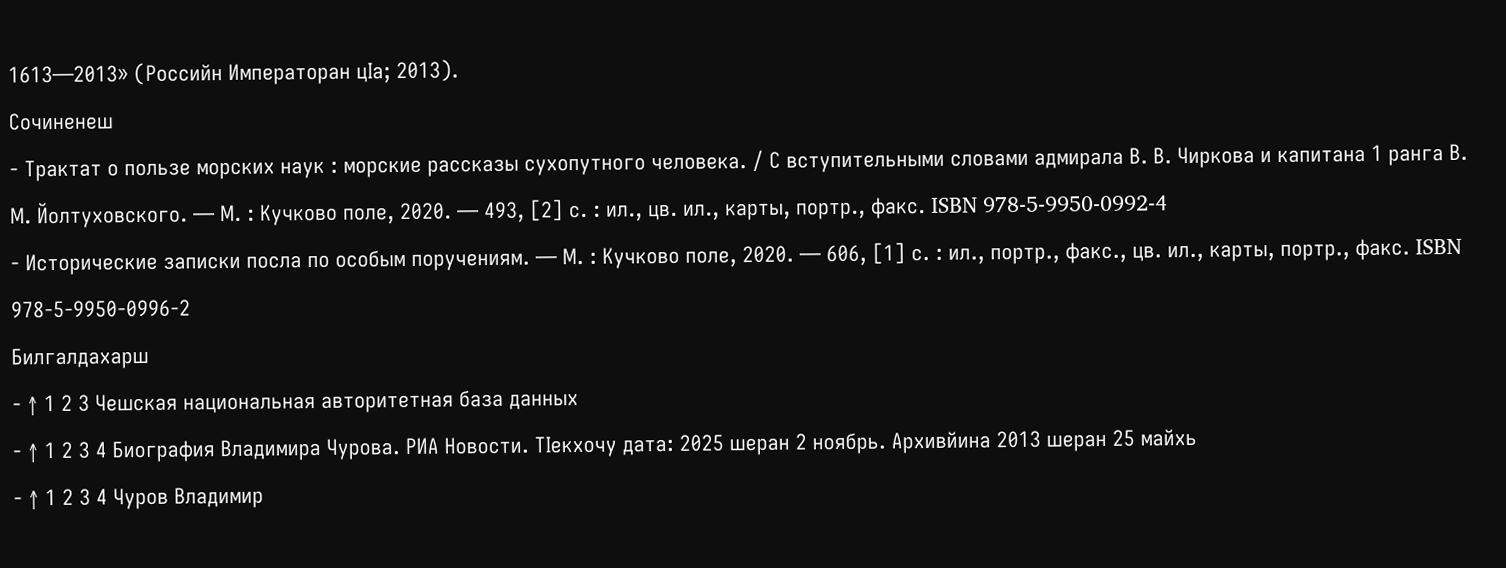1613—2013» (Российн Императоран цӀа; 2013).
Сочиненеш
- Трактат о пользе морских наук : морские рассказы сухопутного человека. / С вступительными словами адмирала В. В. Чиркова и капитана 1 ранга В. М. Йолтуховского. — М. : Кучково поле, 2020. — 493, [2] с. : ил., цв. ил., карты, портр., факс. ISBN 978-5-9950-0992-4
- Исторические записки посла по особым поручениям. — М. : Кучково поле, 2020. — 606, [1] с. : ил., портр., факс., цв. ил., карты, портр., факс. ISBN 978-5-9950-0996-2
Билгалдахарш
- ↑ 1 2 3 Чешская национальная авторитетная база данных
- ↑ 1 2 3 4 Биография Владимира Чурова. РИА Новости. ТӀекхочу дата: 2025 шеран 2 ноябрь. Архивйина 2013 шеран 25 майхь
- ↑ 1 2 3 4 Чуров Владимир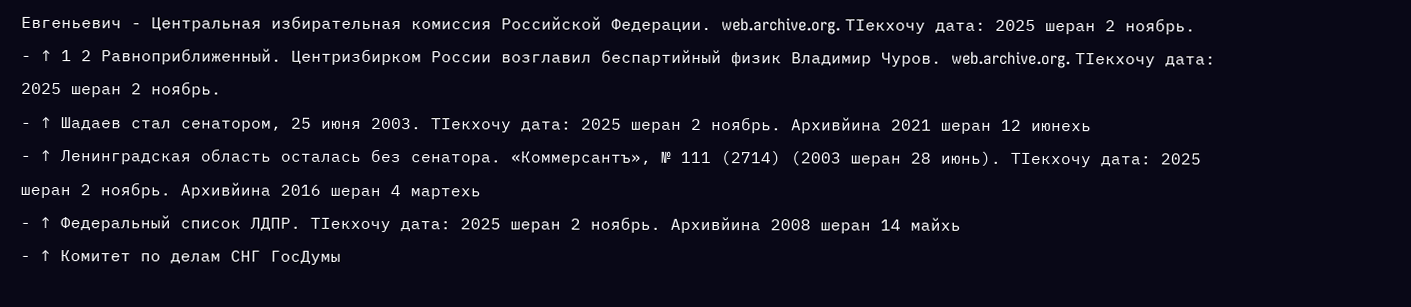Евгеньевич - Центральная избирательная комиссия Российской Федерации. web.archive.org. ТӀекхочу дата: 2025 шеран 2 ноябрь.
- ↑ 1 2 Равноприближенный. Центризбирком России возглавил беспартийный физик Владимир Чуров. web.archive.org. ТӀекхочу дата: 2025 шеран 2 ноябрь.
- ↑ Шадаев стал сенатором, 25 июня 2003. ТӀекхочу дата: 2025 шеран 2 ноябрь. Архивйина 2021 шеран 12 июнехь
- ↑ Ленинградская область осталась без сенатора. «Коммерсантъ», № 111 (2714) (2003 шеран 28 июнь). ТӀекхочу дата: 2025 шеран 2 ноябрь. Архивйина 2016 шеран 4 мартехь
- ↑ Федеральный список ЛДПР. ТӀекхочу дата: 2025 шеран 2 ноябрь. Архивйина 2008 шеран 14 майхь
- ↑ Комитет по делам СНГ ГосДумы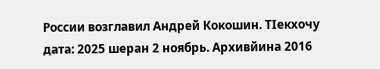России возглавил Андрей Кокошин. ТӀекхочу дата: 2025 шеран 2 ноябрь. Архивйина 2016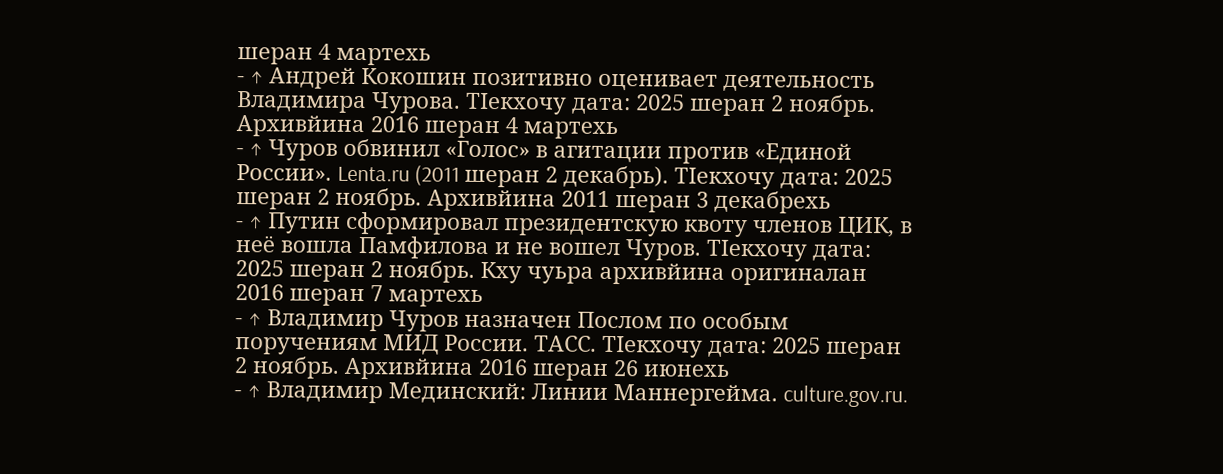шеран 4 мартехь
- ↑ Андрей Кокошин позитивно оценивает деятельность Владимира Чурова. ТӀекхочу дата: 2025 шеран 2 ноябрь. Архивйина 2016 шеран 4 мартехь
- ↑ Чуров обвинил «Голос» в агитации против «Единой России». Lenta.ru (2011 шеран 2 декабрь). ТӀекхочу дата: 2025 шеран 2 ноябрь. Архивйина 2011 шеран 3 декабрехь
- ↑ Путин сформировал президентскую квоту членов ЦИК, в неё вошла Памфилова и не вошел Чуров. ТӀекхочу дата: 2025 шеран 2 ноябрь. Кху чуьра архивйина оригиналан 2016 шеран 7 мартехь
- ↑ Владимир Чуров назначен Послом по особым поручениям МИД России. ТАСС. ТӀекхочу дата: 2025 шеран 2 ноябрь. Архивйина 2016 шеран 26 июнехь
- ↑ Владимир Мединский: Линии Маннергейма. culture.gov.ru.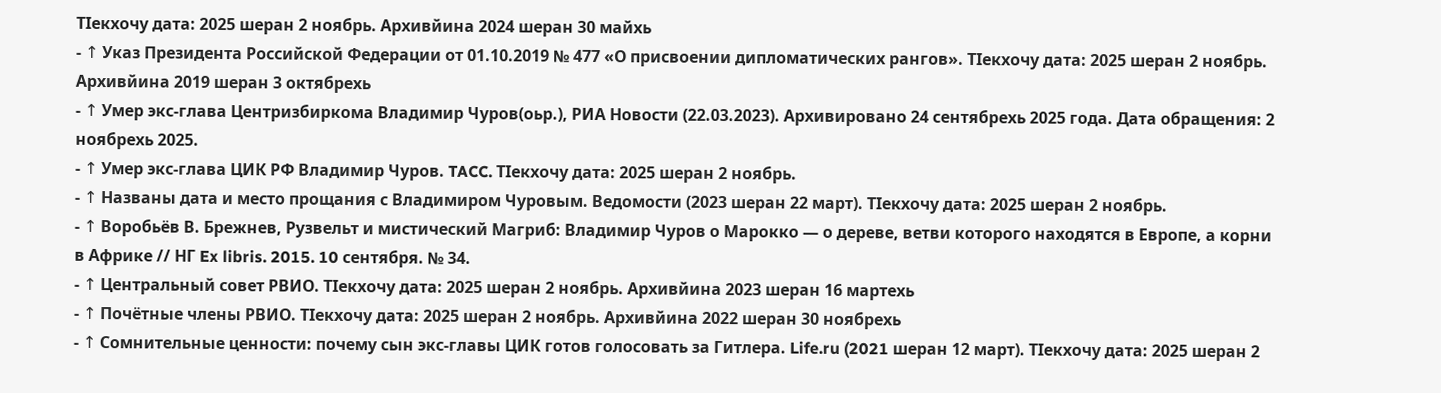ТӀекхочу дата: 2025 шеран 2 ноябрь. Архивйина 2024 шеран 30 майхь
- ↑ Указ Президента Российской Федерации от 01.10.2019 № 477 «О присвоении дипломатических рангов». ТӀекхочу дата: 2025 шеран 2 ноябрь. Архивйина 2019 шеран 3 октябрехь
- ↑ Умер экс-глава Центризбиркома Владимир Чуров(оьр.), РИА Новости (22.03.2023). Архивировано 24 сентябрехь 2025 года. Дата обращения: 2 ноябрехь 2025.
- ↑ Умер экс-глава ЦИК РФ Владимир Чуров. TACC. ТӀекхочу дата: 2025 шеран 2 ноябрь.
- ↑ Названы дата и место прощания с Владимиром Чуровым. Ведомости (2023 шеран 22 март). ТӀекхочу дата: 2025 шеран 2 ноябрь.
- ↑ Воробьёв В. Брежнев, Рузвельт и мистический Магриб: Владимир Чуров о Марокко — о дереве, ветви которого находятся в Европе, а корни в Африке // НГ Ex libris. 2015. 10 сентября. № 34.
- ↑ Центральный совет РВИО. ТӀекхочу дата: 2025 шеран 2 ноябрь. Архивйина 2023 шеран 16 мартехь
- ↑ Почётные члены РВИО. ТӀекхочу дата: 2025 шеран 2 ноябрь. Архивйина 2022 шеран 30 ноябрехь
- ↑ Сомнительные ценности: почему сын экс-главы ЦИК готов голосовать за Гитлера. Life.ru (2021 шеран 12 март). ТӀекхочу дата: 2025 шеран 2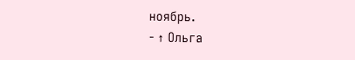ноябрь.
- ↑ Ольга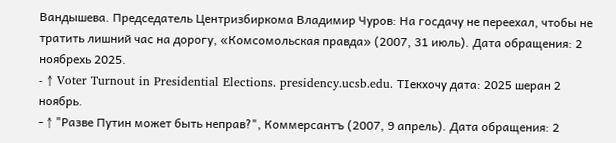Вандышева. Председатель Центризбиркома Владимир Чуров: На госдачу не переехал, чтобы не тратить лишний час на дорогу, «Комсомольская правда» (2007, 31 июль). Дата обращения: 2 ноябрехь 2025.
- ↑ Voter Turnout in Presidential Elections. presidency.ucsb.edu. ТӀекхочу дата: 2025 шеран 2 ноябрь.
- ↑ "Разве Путин может быть неправ?", Коммерсантъ (2007, 9 апрель). Дата обращения: 2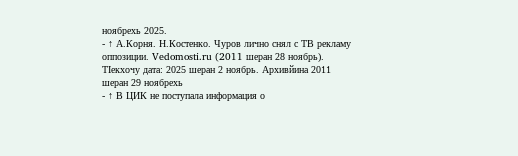ноябрехь 2025.
- ↑ А.Корня. Н.Костенко. Чуров лично снял с ТВ рекламу оппозиции. Vedomosti.ru (2011 шеран 28 ноябрь). ТӀекхочу дата: 2025 шеран 2 ноябрь. Архивйина 2011 шеран 29 ноябрехь
- ↑ В ЦИК не поступала информация о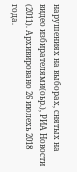нарушениях на выборах, снятых на видео избирателями(оьр.), РИА Новости (2011). Архивировано 26 июлехь 2018 года.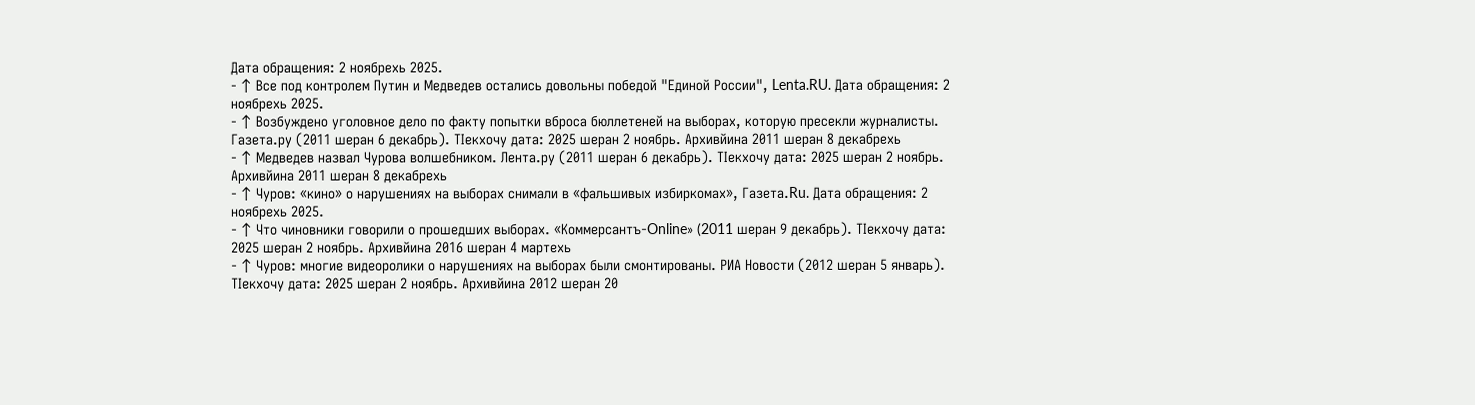Дата обращения: 2 ноябрехь 2025.
- ↑ Все под контролем Путин и Медведев остались довольны победой "Единой России", Lenta.RU. Дата обращения: 2 ноябрехь 2025.
- ↑ Возбуждено уголовное дело по факту попытки вброса бюллетеней на выборах, которую пресекли журналисты. Газета.ру (2011 шеран 6 декабрь). ТӀекхочу дата: 2025 шеран 2 ноябрь. Архивйина 2011 шеран 8 декабрехь
- ↑ Медведев назвал Чурова волшебником. Лента.ру (2011 шеран 6 декабрь). ТӀекхочу дата: 2025 шеран 2 ноябрь. Архивйина 2011 шеран 8 декабрехь
- ↑ Чуров: «кино» о нарушениях на выборах снимали в «фальшивых избиркомах», Газета.Ru. Дата обращения: 2 ноябрехь 2025.
- ↑ Что чиновники говорили о прошедших выборах. «Коммерсантъ-Online» (2011 шеран 9 декабрь). ТӀекхочу дата: 2025 шеран 2 ноябрь. Архивйина 2016 шеран 4 мартехь
- ↑ Чуров: многие видеоролики о нарушениях на выборах были смонтированы. РИА Новости (2012 шеран 5 январь). ТӀекхочу дата: 2025 шеран 2 ноябрь. Архивйина 2012 шеран 20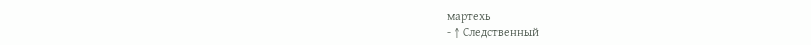мартехь
- ↑ Следственный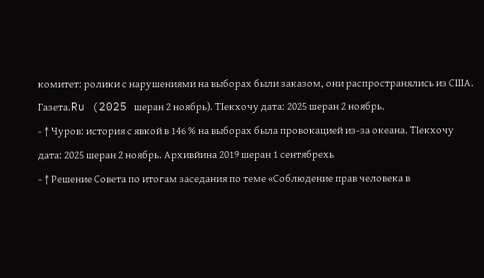комитет: ролики с нарушениями на выборах были заказом, они распространялись из США. Газета.Ru (2025 шеран 2 ноябрь). ТӀекхочу дата: 2025 шеран 2 ноябрь.
- ↑ Чуров: история с явкой в 146 % на выборах была провокацией из-за океана. ТӀекхочу дата: 2025 шеран 2 ноябрь. Архивйина 2019 шеран 1 сентябрехь
- ↑ Решение Совета по итогам заседания по теме «Соблюдение прав человека в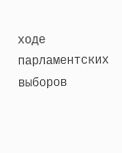ходе парламентских выборов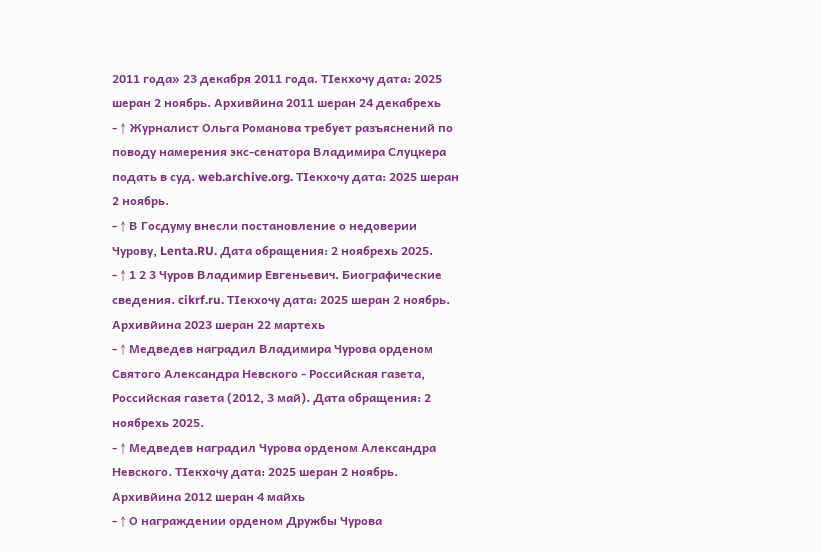2011 года» 23 декабря 2011 года. ТӀекхочу дата: 2025 шеран 2 ноябрь. Архивйина 2011 шеран 24 декабрехь
- ↑ Журналист Ольга Романова требует разъяснений по поводу намерения экс-сенатора Владимира Слуцкера подать в суд. web.archive.org. ТӀекхочу дата: 2025 шеран 2 ноябрь.
- ↑ В Госдуму внесли постановление о недоверии Чурову, Lenta.RU. Дата обращения: 2 ноябрехь 2025.
- ↑ 1 2 3 Чуров Владимир Евгеньевич. Биографические сведения. cikrf.ru. ТӀекхочу дата: 2025 шеран 2 ноябрь. Архивйина 2023 шеран 22 мартехь
- ↑ Медведев наградил Владимира Чурова орденом Святого Александра Невского - Российская газета, Российская газета (2012, 3 май). Дата обращения: 2 ноябрехь 2025.
- ↑ Медведев наградил Чурова орденом Александра Невского. ТӀекхочу дата: 2025 шеран 2 ноябрь. Архивйина 2012 шеран 4 майхь
- ↑ О награждении орденом Дружбы Чурова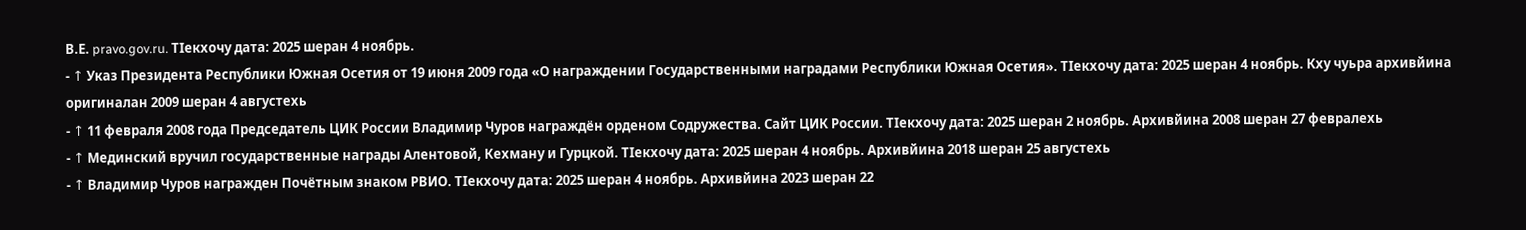В.Е. pravo.gov.ru. ТӀекхочу дата: 2025 шеран 4 ноябрь.
- ↑ Указ Президента Республики Южная Осетия от 19 июня 2009 года «О награждении Государственными наградами Республики Южная Осетия». ТӀекхочу дата: 2025 шеран 4 ноябрь. Кху чуьра архивйина оригиналан 2009 шеран 4 августехь
- ↑ 11 февраля 2008 года Председатель ЦИК России Владимир Чуров награждён орденом Содружества. Сайт ЦИК России. ТӀекхочу дата: 2025 шеран 2 ноябрь. Архивйина 2008 шеран 27 февралехь
- ↑ Мединский вручил государственные награды Алентовой, Кехману и Гурцкой. ТӀекхочу дата: 2025 шеран 4 ноябрь. Архивйина 2018 шеран 25 августехь
- ↑ Владимир Чуров награжден Почётным знаком РВИО. ТӀекхочу дата: 2025 шеран 4 ноябрь. Архивйина 2023 шеран 22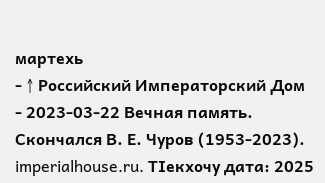мартехь
- ↑ Российский Императорский Дом - 2023-03-22 Вечная память. Скончался В. Е. Чуров (1953-2023). imperialhouse.ru. ТӀекхочу дата: 2025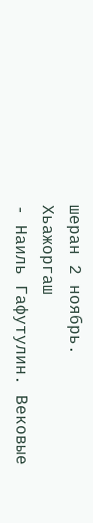шеран 2 ноябрь.
Хьажоргаш
- Наиль Гафутулин. Вековые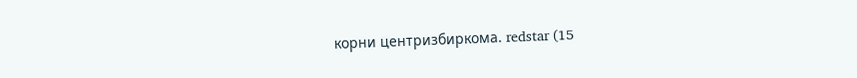корни центризбиркома. redstar (15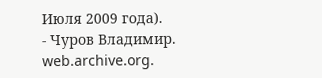Июля 2009 года).
- Чуров Владимир. web.archive.org.